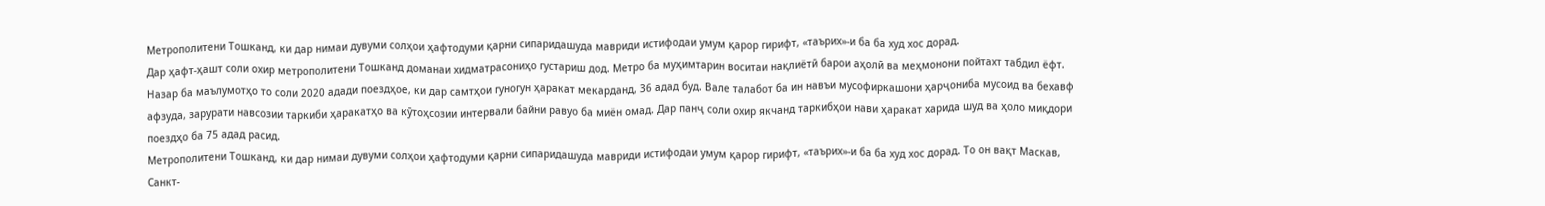Метрополитени Тошканд, ки дар нимаи дувуми солҳои ҳафтодуми қарни сипаридашуда мавриди истифодаи умум қарор гирифт, «таърих»-и ба ба худ хос дорад.
Дар ҳафт-ҳашт соли охир метрополитени Тошканд доманаи хидматрасониҳо густариш дод. Метро ба муҳимтарин воситаи нақлиётӣ барои аҳолӣ ва меҳмонони пойтахт табдил ёфт. Назар ба маълумотҳо то соли 2020 адади поездҳое, ки дар самтҳои гуногун ҳаракат мекарданд, 36 адад буд. Вале талабот ба ин навъи мусофиркашони ҳарҷониба мусоид ва бехавф афзуда, зарурати навсозии таркиби ҳаракатҳо ва кӯтоҳсозии интервали байни равуо ба миён омад. Дар панҷ соли охир якчанд таркибҳои нави ҳаракат харида шуд ва ҳоло миқдори поездҳо ба 75 адад расид.
Метрополитени Тошканд, ки дар нимаи дувуми солҳои ҳафтодуми қарни сипаридашуда мавриди истифодаи умум қарор гирифт, «таърих»-и ба ба худ хос дорад. То он вақт Маскав, Санкт-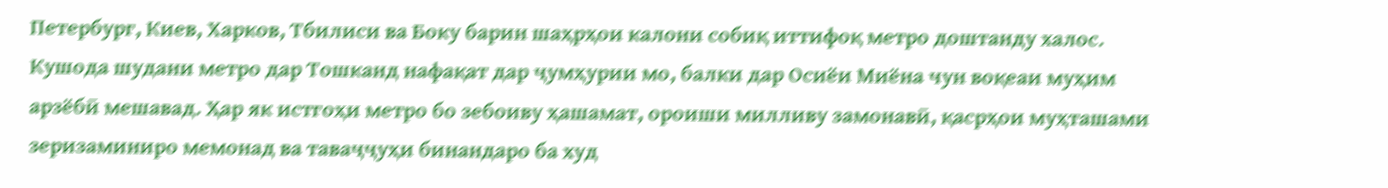Петербург, Киев, Харков, Тбилиси ва Боку барин шаҳрҳои калони собиқ иттифоқ метро доштанду халос. Кушода шудани метро дар Тошканд нафақат дар ҷумҳурии мо, балки дар Осиёи Миёна чун воқеаи муҳим арзёбӣ мешавад. Ҳар як истгоҳи метро бо зебоиву ҳашамат, ороиши милливу замонавӣ, қасрҳои муҳташами зеризаминиро мемонад ва таваҷҷуҳи бинандаро ба худ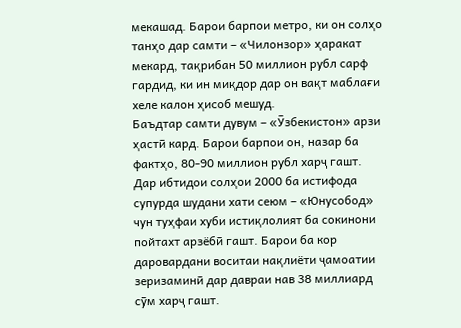мекашад. Барои барпои метро, ки он солҳо танҳо дар самти – «Чилонзор» ҳаракат мекард, тақрибан 50 миллион рубл сарф гардид, ки ин миқдор дар он вақт маблағи хеле калон ҳисоб мешуд.
Баъдтар самти дувум – «Ӯзбекистон» арзи ҳастӣ кард. Барои барпои он, назар ба фактҳо, 80-90 миллион рубл харҷ гашт. Дар ибтидои солҳои 2000 ба истифода супурда шудани хати сеюм – «Юнусобод» чун туҳфаи хуби истиқлолият ба сокинони пойтахт арзёбӣ гашт. Барои ба кор даровардани воситаи нақлиёти ҷамоатии зеризаминӣ дар давраи нав 38 миллиард сӯм харҷ гашт.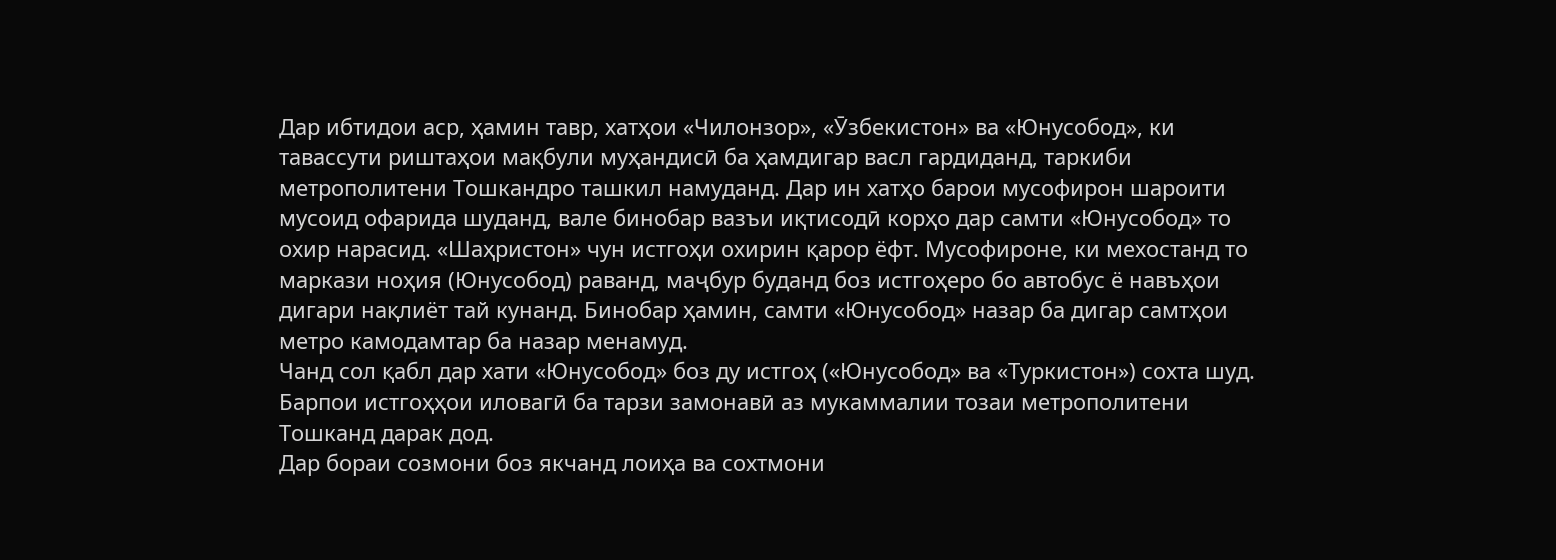Дар ибтидои аср, ҳамин тавр, хатҳои «Чилонзор», «Ӯзбекистон» ва «Юнусобод», ки тавассути риштаҳои мақбули муҳандисӣ ба ҳамдигар васл гардиданд, таркиби метрополитени Тошкандро ташкил намуданд. Дар ин хатҳо барои мусофирон шароити мусоид офарида шуданд, вале бинобар вазъи иқтисодӣ корҳо дар самти «Юнусобод» то охир нарасид. «Шаҳристон» чун истгоҳи охирин қарор ёфт. Мусофироне, ки мехостанд то маркази ноҳия (Юнусобод) раванд, маҷбур буданд боз истгоҳеро бо автобус ё навъҳои дигари нақлиёт тай кунанд. Бинобар ҳамин, самти «Юнусобод» назар ба дигар самтҳои метро камодамтар ба назар менамуд.
Чанд сол қабл дар хати «Юнусобод» боз ду истгоҳ («Юнусобод» ва «Туркистон») сохта шуд. Барпои истгоҳҳои иловагӣ ба тарзи замонавӣ аз мукаммалии тозаи метрополитени Тошканд дарак дод.
Дар бораи созмони боз якчанд лоиҳа ва сохтмони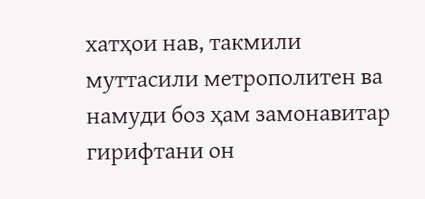хатҳои нав, такмили муттасили метрополитен ва намуди боз ҳам замонавитар гирифтани он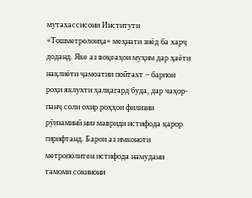мутахассисони Институти «Тошметролоиҳа» меҳнати зиёд ба харҷ доданд. Яке аз воқеаҳои муҳим дар ҳаёти нақлиёти ҷамоатии пойтахт – барпои роҳи яклухти ҳалқагард буда, дар чаҳор-панҷ соли охир роҳҳои филизии рӯизаминӣ низ мавриди истифода қарор гирифтанд. Барои аз имконоти метрополитен истифода намудани тамоми сокинони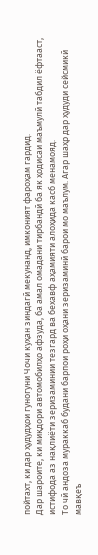пойтахт, ки дар ҳудудҳои гуногуни Чочи куҳан зиндагӣ мекунанд, имконият фароҳам гардид.
Дар шароите, ки миқдори автомобилҳо афзуда, ба амал омадани тирбандӣ ба як ҳодисаи маъмулӣ табдил ёфтааст, истифода аз нақлиёти зеризаминии тезгард ва бехавф аҳамияти алоҳида касб менамояд.
То чӣ андоза мураккаб будани барпои роҳи оҳани зеризаминӣ барои мо маълум. Агар шаҳр дар ҳудуди сейсмикӣ мавқеъ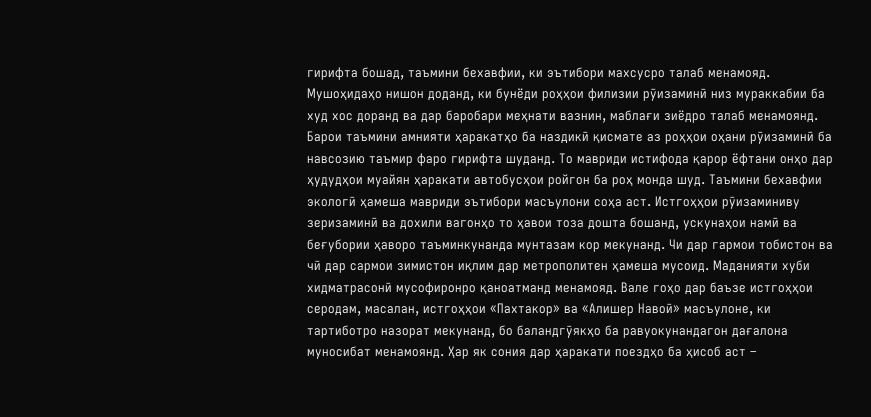гирифта бошад, таъмини бехавфии, ки эътибори махсусро талаб менамояд. Мушоҳидаҳо нишон доданд, ки бунёди роҳҳои филизии рӯизаминӣ низ мураккабии ба худ хос доранд ва дар баробари меҳнати вазнин, маблағи зиёдро талаб менамоянд.
Барои таъмини амнияти ҳаракатҳо ба наздикӣ қисмате аз роҳҳои оҳани рӯизаминӣ ба навсозию таъмир фаро гирифта шуданд. То мавриди истифода қарор ёфтани онҳо дар ҳудудҳои муайян ҳаракати автобусҳои ройгон ба роҳ монда шуд. Таъмини бехавфии экологӣ ҳамеша мавриди эътибори масъулони соҳа аст. Истгоҳҳои рӯизаминиву зеризаминӣ ва дохили вагонҳо то ҳавои тоза дошта бошанд, ускунаҳои намӣ ва беғубории ҳаворо таъминкунанда мунтазам кор мекунанд. Чи дар гармои тобистон ва чӣ дар сармои зимистон иқлим дар метрополитен ҳамеша мусоид. Маданияти хуби хидматрасонӣ мусофиронро қаноатманд менамояд. Вале гоҳо дар баъзе истгоҳҳои серодам, масалан, истгоҳҳои «Пахтакор» ва «Алишер Навоӣ» масъулоне, ки тартиботро назорат мекунанд, бо баландгӯякҳо ба равуокунандагон дағалона муносибат менамоянд. Ҳар як сония дар ҳаракати поездҳо ба ҳисоб аст –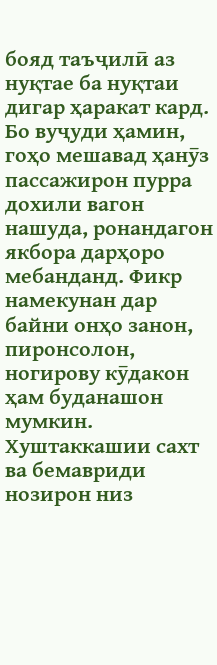бояд таъҷилӣ аз нуқтае ба нуқтаи дигар ҳаракат кард. Бо вуҷуди ҳамин, гоҳо мешавад ҳанӯз пассажирон пурра дохили вагон нашуда, ронандагон якбора дарҳоро мебанданд. Фикр намекунан дар байни онҳо занон, пиронсолон, ногирову кӯдакон ҳам буданашон мумкин. Хуштаккашии сахт ва бемавриди нозирон низ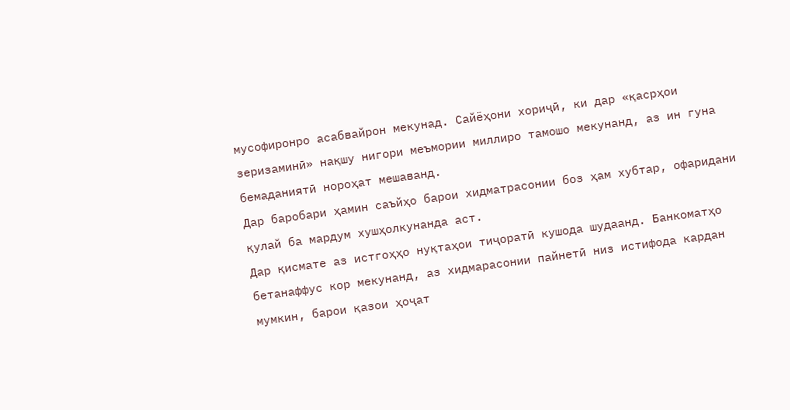мусофиронро асабвайрон мекунад. Сайёҳони хориҷӣ, ки дар «қасрҳои зеризаминӣ» нақшу нигори меъмории миллиро тамошо мекунанд, аз ин гуна бемаданиятӣ нороҳат мешаванд.
Дар баробари ҳамин саъйҳо барои хидматрасонии боз ҳам хубтар, офаридани қулай ба мардум хушҳолкунанда аст.
Дар қисмате аз истгоҳҳо нуқтаҳои тиҷоратӣ кушода шудаанд. Банкоматҳо бетанаффус кор мекунанд, аз хидмарасонии пайнетӣ низ истифода кардан мумкин, барои қазои ҳоҷат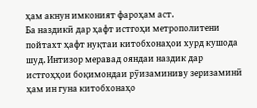ҳам акнун имконият фароҳам аст.
Ба наздикӣ дар ҳафт истгоҳи метрополитени пойтахт ҳафт нуқтаи китобхонаҳои хурд кушода шуд. Интизор меравад ояндаи наздик дар истгоҳҳои боқимондаи рӯизаминиву зеризаминӣ ҳам ин гуна китобхонаҳо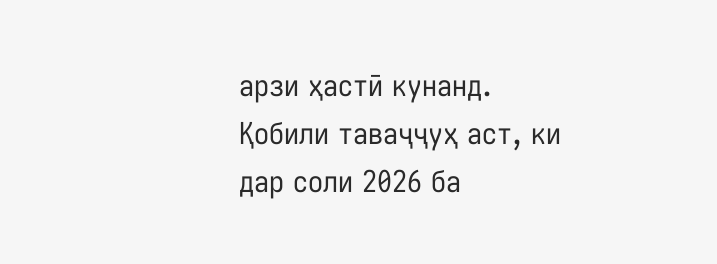арзи ҳастӣ кунанд.
Қобили таваҷҷуҳ аст, ки дар соли 2026 ба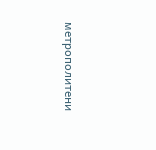метрополитени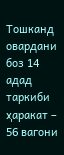Тошканд овардани боз 14 адад таркиби ҳаракат – 56 вагони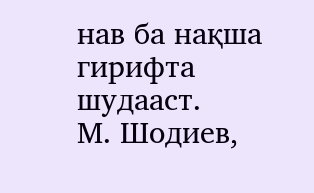нав ба нақша гирифта шудааст.
М. Шодиев,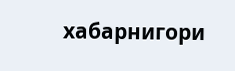хабарнигори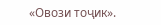«Овози тоҷик».